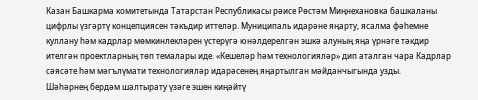Казан Башкарма комитетында Татарстан Республикасы рәисе Рөстәм Миңнехановка башкаланы цифрлы үзгәртү концепциясен тәкъдир иттеләр. Муниципаль идарәне яңарту, ясалма фәһемне куллану һәм кадрлар мөмкинлекләрен үстерүгә юнәлдерелгән эшкә алуның яңа үрнәге тәкдир ителгән проектларның төп темалары иде. «Кешеләр һәм технологияләр» дип аталган чара Кадрлар сәясәте һәм мәгълүмати технологияләр идарәсенең яңартылган мәйданчыгында узды.
Шәһәрнең бердәм шалтырату үзәге эшен киңәйтү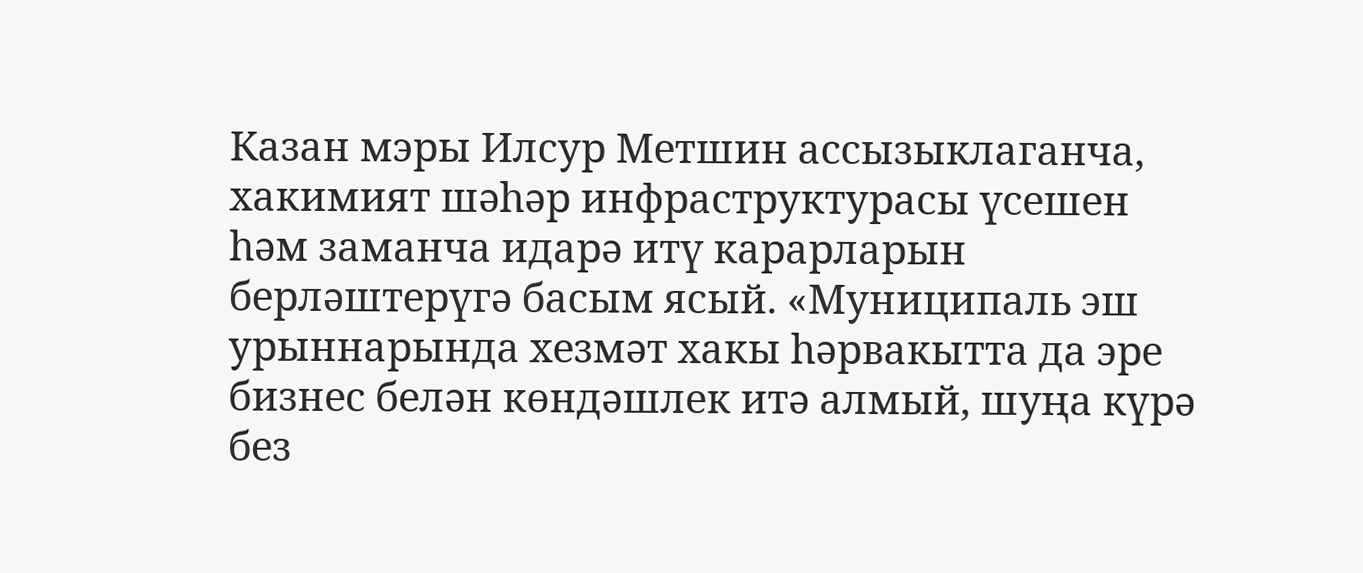Казан мэры Илсур Метшин ассызыклаганча, хакимият шәһәр инфраструктурасы үсешен һәм заманча идарә итү карарларын берләштерүгә басым ясый. «Муниципаль эш урыннарында хезмәт хакы һәрвакытта да эре бизнес белән көндәшлек итә алмый, шуңа күрә без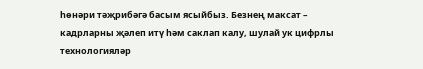һөнәри тәҗрибәгә басым ясыйбыз. Безнең максат – кадрларны җәлеп итү һәм саклап калу, шулай ук цифрлы технологияләр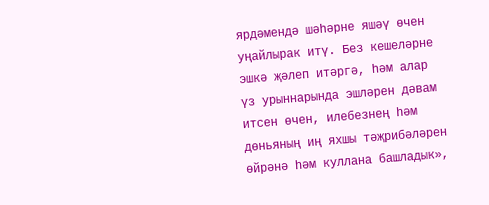ярдәмендә шәһәрне яшәү өчен уңайлырак итү. Без кешеләрне эшкә җәлеп итәргә, һәм алар үз урыннарында эшләрен дәвам итсен өчен, илебезнең һәм дөньяның иң яхшы тәҗрибәләрен өйрәнә һәм куллана башладык»,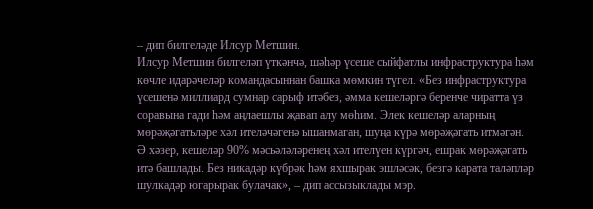– дип билгеләде Илсур Метшин.
Илсур Метшин билгеләп үткәнчә, шәһәр үсеше сыйфатлы инфраструктура һәм көчле идарәчеләр командасыннан башка мөмкин түгел. «Без инфраструктура үсешенә миллиард сумнар сарыф итәбез, әмма кешеләргә беренче чиратта үз соравына гади һәм аңлаешлы җавап алу мөһим. Элек кешеләр аларның мөрәҗәгатьләре хәл ителәчәгенә ышанмаган, шуңа күрә мөрәҗәгать итмәгән. Ә хәзер, кешеләр 90% мәсьәләләренең хәл ителүен күргәч, ешрак мөрәҗәгать итә башлады. Без никадәр күбрәк һәм яхшырак эшләсәк, безгә карата таләпләр шулкадәр югарырак булачак», – дип ассызыклады мэр.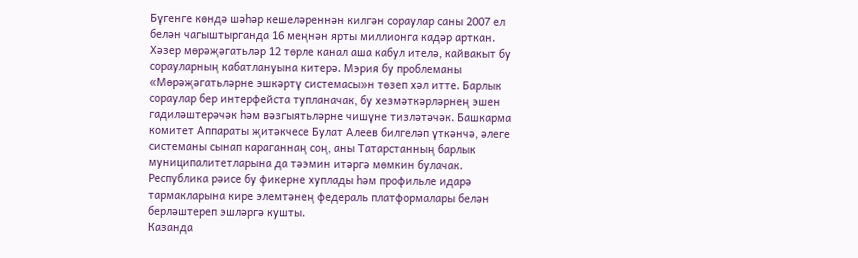Бүгенге көндә шәһәр кешеләреннән килгән сораулар саны 2007 ел белән чагыштырганда 16 меңнән ярты миллионга кадәр арткан. Хәзер мөрәҗәгатьләр 12 төрле канал аша кабул ителә, кайвакыт бу сорауларның кабатлануына китерә. Мэрия бу проблеманы «Мөрәҗәгатьләрне эшкәртү системасы»н төзеп хәл итте. Барлык сораулар бер интерфейста тупланачак, бу хезмәткәрләрнең эшен гадиләштерәчәк һәм вәзгыятьләрне чишүне тизләтәчәк. Башкарма комитет Аппараты җитәкчесе Булат Алеев билгеләп үткәнчә, әлеге системаны сынап караганнаң соң, аны Татарстанның барлык муниципалитетларына да тәэмин итәргә мөмкин булачак.
Республика рәисе бу фикерне хуплады һәм профильле идарә тармакларына кире элемтәнең федераль платформалары белән берләштереп эшләргә кушты.
Казанда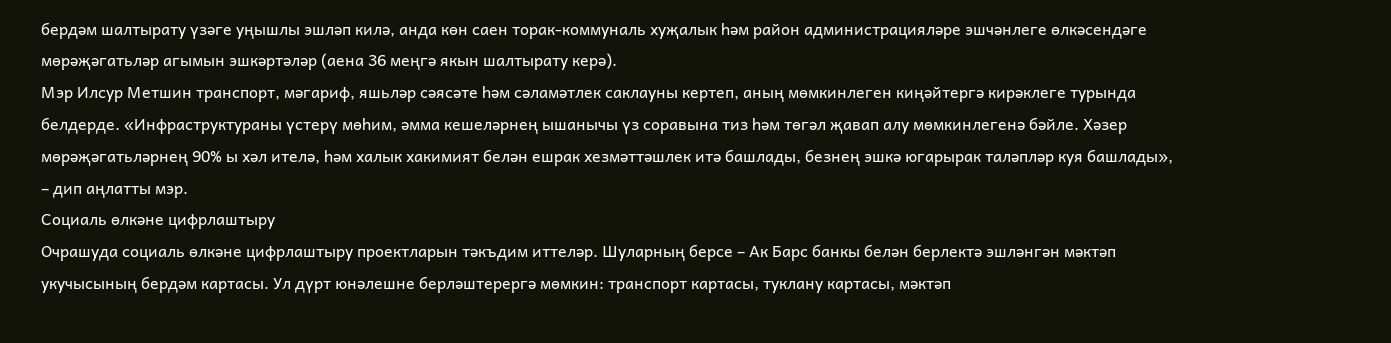бердәм шалтырату үзәге уңышлы эшләп килә, анда көн саен торак-коммуналь хуҗалык һәм район администрацияләре эшчәнлеге өлкәсендәге мөрәҗәгатьләр агымын эшкәртәләр (аена 36 меңгә якын шалтырату керә).
Мэр Илсур Метшин транспорт, мәгариф, яшьләр сәясәте һәм сәламәтлек саклауны кертеп, аның мөмкинлеген киңәйтергә кирәклеге турында белдерде. «Инфраструктураны үстерү мөһим, әмма кешеләрнең ышанычы үз соравына тиз һәм төгәл җавап алу мөмкинлегенә бәйле. Хәзер мөрәҗәгатьләрнең 90% ы хәл ителә, һәм халык хакимият белән ешрак хезмәттәшлек итә башлады, безнең эшкә югарырак таләпләр куя башлады», – дип аңлатты мэр.
Социаль өлкәне цифрлаштыру
Очрашуда социаль өлкәне цифрлаштыру проектларын тәкъдим иттеләр. Шуларның берсе – Ак Барс банкы белән берлектә эшләнгән мәктәп укучысының бердәм картасы. Ул дүрт юнәлешне берләштерергә мөмкин: транспорт картасы, туклану картасы, мәктәп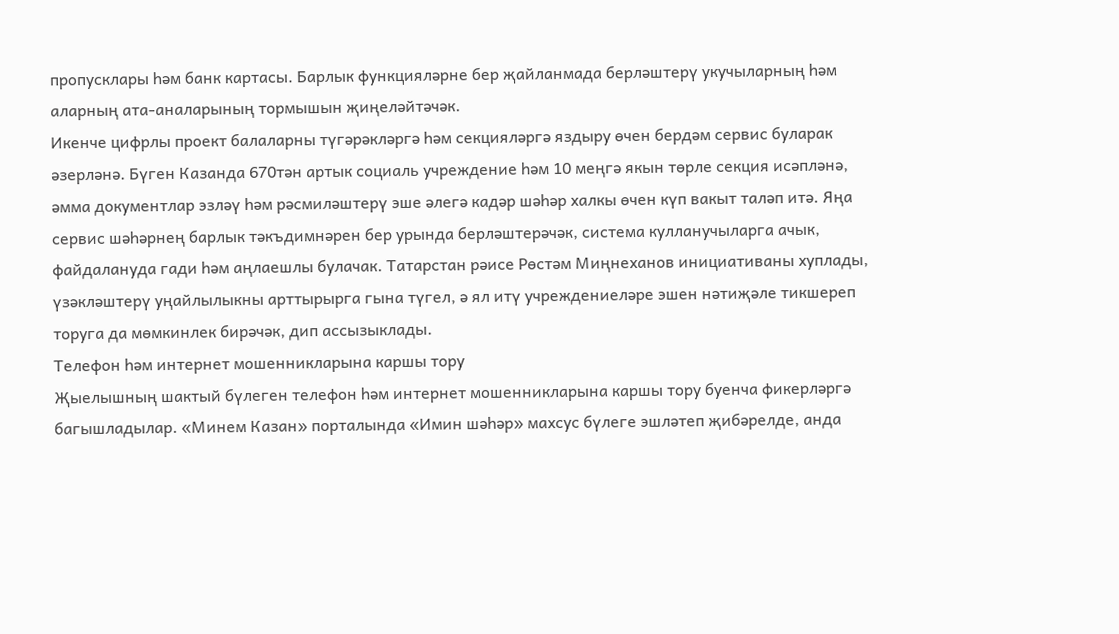пропусклары һәм банк картасы. Барлык функцияләрне бер җайланмада берләштерү укучыларның һәм аларның ата-аналарының тормышын җиңеләйтәчәк.
Икенче цифрлы проект балаларны түгәрәкләргә һәм секцияләргә яздыру өчен бердәм сервис буларак әзерләнә. Бүген Казанда 670тән артык социаль учреждение һәм 10 меңгә якын төрле секция исәпләнә, әмма документлар эзләү һәм рәсмиләштерү эше әлегә кадәр шәһәр халкы өчен күп вакыт таләп итә. Яңа сервис шәһәрнең барлык тәкъдимнәрен бер урында берләштерәчәк, система кулланучыларга ачык, файдалануда гади һәм аңлаешлы булачак. Татарстан рәисе Рөстәм Миңнеханов инициативаны хуплады, үзәкләштерү уңайлылыкны арттырырга гына түгел, ә ял итү учреждениеләре эшен нәтиҗәле тикшереп торуга да мөмкинлек бирәчәк, дип ассызыклады.
Телефон һәм интернет мошенникларына каршы тору
Җыелышның шактый бүлеген телефон һәм интернет мошенникларына каршы тору буенча фикерләргә багышладылар. «Минем Казан» порталында «Имин шәһәр» махсус бүлеге эшләтеп җибәрелде, анда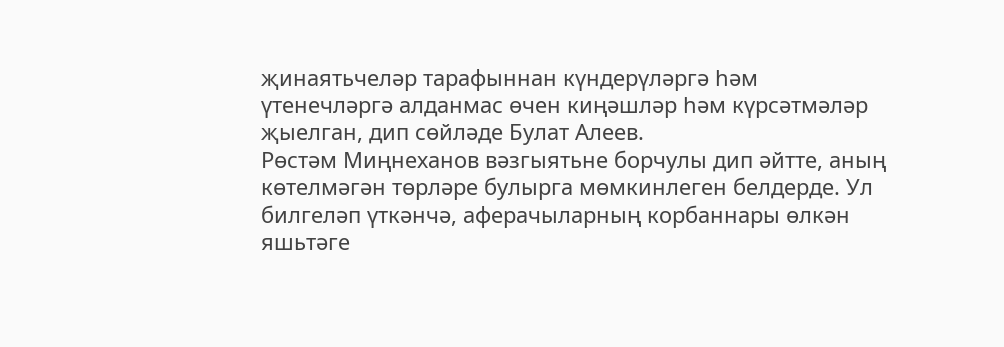җинаятьчеләр тарафыннан күндерүләргә һәм үтенечләргә алданмас өчен киңәшләр һәм күрсәтмәләр җыелган, дип сөйләде Булат Алеев.
Рөстәм Миңнеханов вәзгыятьне борчулы дип әйтте, аның көтелмәгән төрләре булырга мөмкинлеген белдерде. Ул билгеләп үткәнчә, аферачыларның корбаннары өлкән яшьтәге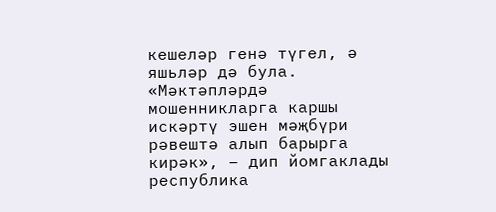кешеләр генә түгел, ә яшьләр дә була. «Мәктәпләрдә мошенникларга каршы искәртү эшен мәҗбүри рәвештә алып барырга кирәк», – дип йомгаклады республика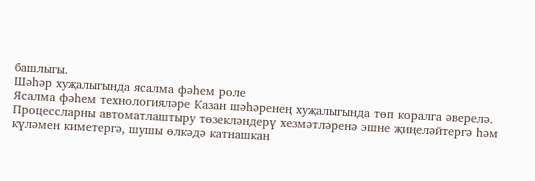башлыгы.
Шәһәр хуҗалыгында ясалма фәһем роле
Ясалма фәһем технологияләре Казан шәһәренең хуҗалыгында төп коралга әверелә. Процессларны автоматлаштыру төзекләндерү хезмәтләренә эшне җиңеләйтергә һәм күләмен киметергә, шушы өлкәдә катнашкан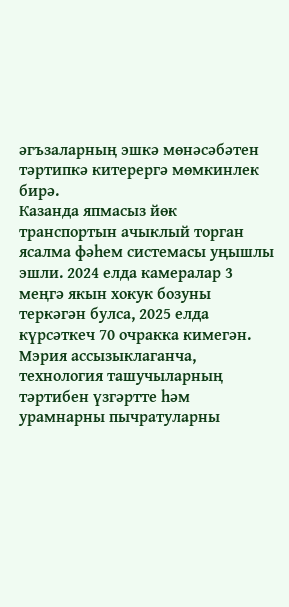әгъзаларның эшкә мөнәсәбәтен тәртипкә китерергә мөмкинлек бирә.
Казанда япмасыз йөк транспортын ачыклый торган ясалма фәһем системасы уңышлы эшли. 2024 елда камералар 3 меңгә якын хокук бозуны теркәгән булса, 2025 елда күрсәткеч 70 очракка кимегән. Мэрия ассызыклаганча, технология ташучыларның тәртибен үзгәртте һәм урамнарны пычратуларны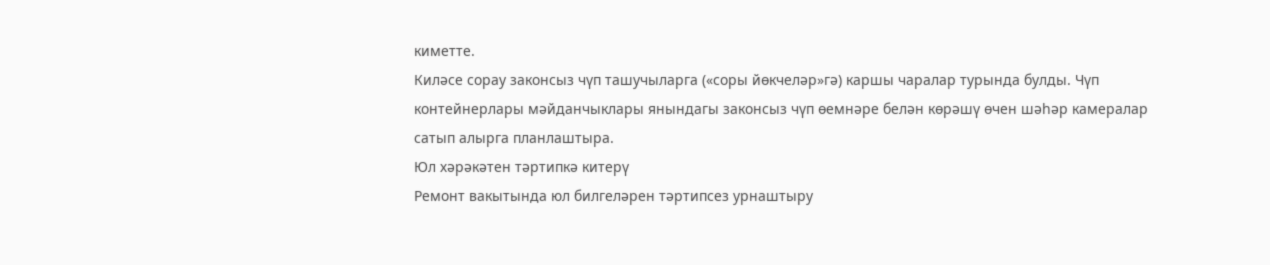киметте.
Киләсе сорау законсыз чүп ташучыларга («соры йөкчеләр»гә) каршы чаралар турында булды. Чүп контейнерлары мәйданчыклары янындагы законсыз чүп өемнәре белән көрәшү өчен шәһәр камералар сатып алырга планлаштыра.
Юл хәрәкәтен тәртипкә китерү
Ремонт вакытында юл билгеләрен тәртипсез урнаштыру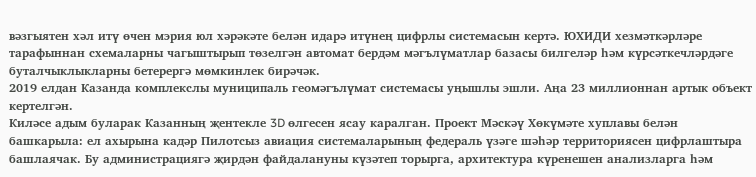вәзгыятен хәл итү өчен мэрия юл хәрәкәте белән идарә итүнең цифрлы системасын кертә. ЮХИДИ хезмәткәрләре тарафыннан схемаларны чагыштырып төзелгән автомат бердәм мәгълүматлар базасы билгеләр һәм күрсәткечләрдәге буталчыклыкларны бетерергә мөмкинлек бирәчәк.
2019 елдан Казанда комплекслы муниципаль геомәгълүмат системасы уңышлы эшли. Аңа 23 миллионнан артык объект кертелгән.
Киләсе адым буларак Казанның җентекле 3D өлгесен ясау каралган. Проект Мәскәү Хөкүмәте хуплавы белән башкарыла: ел ахырына кадәр Пилотсыз авиация системаларының федераль үзәге шәһәр территориясен цифрлаштыра башлаячак. Бу администрациягә җирдән файдалануны күзәтеп торырга, архитектура күренешен анализларга һәм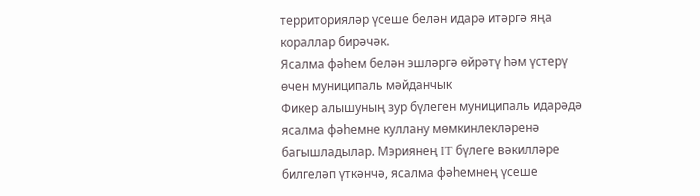территорияләр үсеше белән идарә итәргә яңа кораллар бирәчәк.
Ясалма фәһем белән эшләргә өйрәтү һәм үстерү өчен муниципаль мәйданчык
Фикер алышуның зур бүлеген муниципаль идарәдә ясалма фәһемне куллану мөмкинлекләренә багышладылар. Мэриянең IT бүлеге вәкилләре билгеләп үткәнчә, ясалма фәһемнең үсеше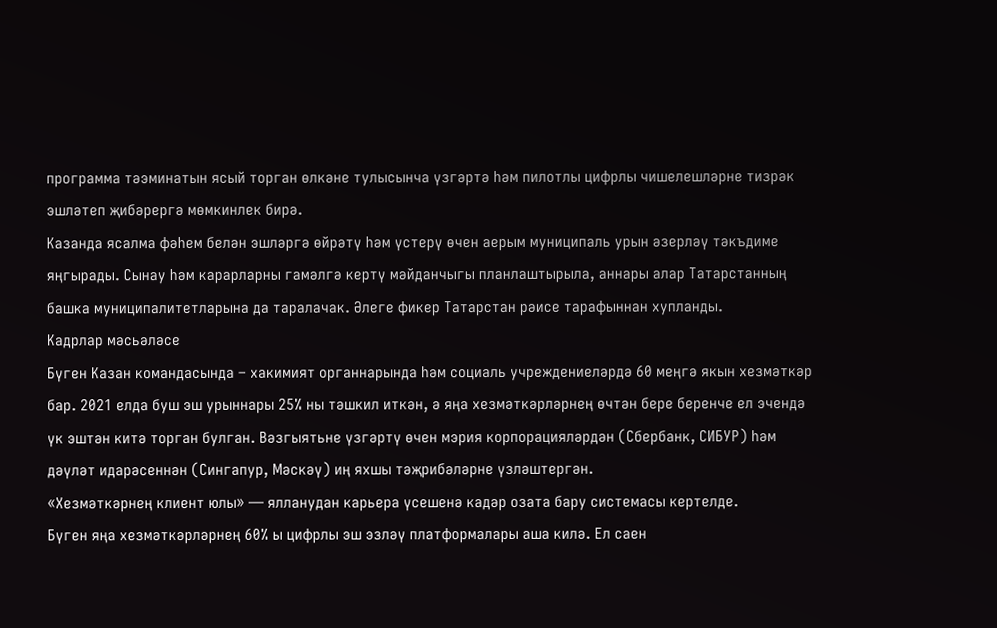программа тәэминатын ясый торган өлкәне тулысынча үзгәртә һәм пилотлы цифрлы чишелешләрне тизрәк эшләтеп җибәрергә мөмкинлек бирә.
Казанда ясалма фәһем белән эшләргә өйрәтү һәм үстерү өчен аерым муниципаль урын әзерләү тәкъдиме яңгырады. Сынау һәм карарларны гамәлгә кертү мәйданчыгы планлаштырыла, аннары алар Татарстанның башка муниципалитетларына да таралачак. Әлеге фикер Татарстан рәисе тарафыннан хупланды.
Кадрлар мәсьәләсе
Бүген Казан командасында – хакимият органнарында һәм социаль учреждениеләрдә 60 меңгә якын хезмәткәр бар. 2021 елда буш эш урыннары 25% ны тәшкил иткән, ә яңа хезмәткәрләрнең өчтән бере беренче ел эчендә үк эштән китә торган булган. Вәзгыятьне үзгәртү өчен мэрия корпорацияләрдән (Сбербанк, СИБУР) һәм дәүләт идарәсеннән (Сингапур, Мәскәү) иң яхшы тәҗрибәләрне үзләштергән.
«Хезмәткәрнең клиент юлы» — ялланудан карьера үсешенә кадәр озата бару системасы кертелде.
Бүген яңа хезмәткәрләрнең 60% ы цифрлы эш эзләү платформалары аша килә. Ел саен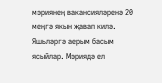мэриянең вакансияләренә 20 меңгә якын җавап килә.
Яшьләргә аерым басым ясыйлар. Мэриядә ел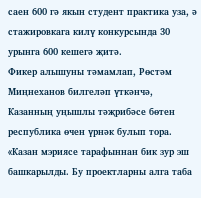саен 600 гә якын студент практика уза, ә стажировкага килү конкурсында 30 урынга 600 кешегә җитә.
Фикер алышуны тәмамлап, Рөстәм Миңнеханов билгеләп үткәнчә, Казанның уңышлы тәҗрибәсе бөтен республика өчен үрнәк булып тора.
«Казан мэриясе тарафыннан бик зур эш башкарылды. Бу проектларны алга таба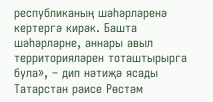республиканың шәһәрләренә кертергә кирәк. Башта шәһәрләрне, аннары авыл территорияләрен тоташтырырга була», – дип нәтиҗә ясады Татарстан рәисе Рөстәм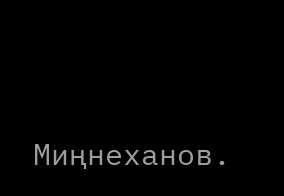Миңнеханов.